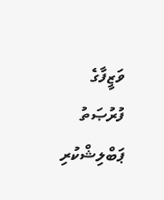ވަޒީފާގެ ފުރުޞަތު
ޕަބްލިޝްކުރި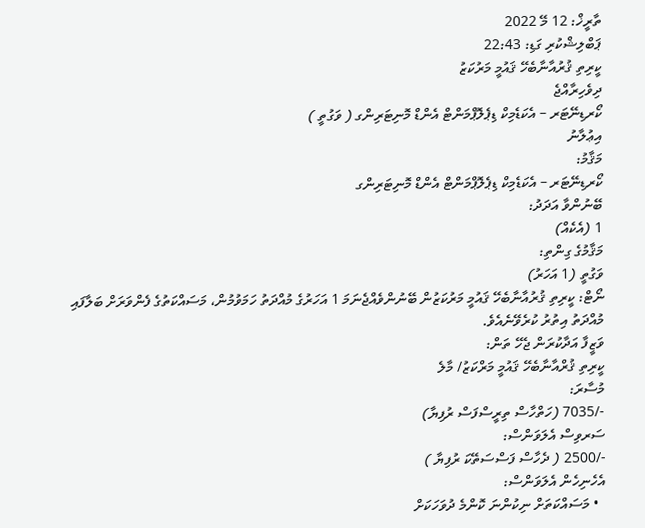ތާރީޚް: 12 މޭ 2022
ޕަބްލިޝްކުރި ގަޑި: 22:43
ކީރިތި ޤުރުއާނާބެހޭ ޤައުމީ މަރުކަޒު
ދިވެހިރާއްޖެ
ކޯރޑިނޭޓަރ – އެކަޑެމިކް ޑިޕެލޮޕްމަންޓް އެންޑް މޮނިޓަރިންގ ( ވަގުތީ )
އިޢުލާނު
މަޤާމު:
ކޯރޑިނޭޓަރ – އެކަޑެމިކް ޑިޕެލޮޕްމަންޓް އެންޑް މޮނިޓަރިންގ
ބޭނުންވާ އަދަދު:
1 (އެކެއް)
މަޤާމުގެ ގިންތި:
ވަގުތީ (1 އަހަރު)
ނޯޓް: ކީރިތި ޤުރުއާނާބެހޭ ޤައުމީ މަރުކަޒުން ބޭނުންވެއްޖެނަމަ 1 އަހަރުގެ މުއްދަތު ހަމަވުމުން، މަސައްކަތުގެ ފެންވަރަށް ބަލާފައި މުއްދަތު އިތުރު ކުރެވޭނެއެވެ.
ވަޒީފާ އަދާކުރަން ޖެހޭ ތަން:
ކީރިތި ޤުރްއާނާބެހޭ ޤައުމީ މަރްކަޒު/ މާލެ
މުސާރަ:
-/7035 (ހަތްހާސް ތިރީސްފަސް ރުފިޔާ)
ސަރވިސް އެލަވަންސް:
-/2500 ( ދެހާސް ފަސްސަތޭކަ ރުފިޔާ )
އެހެނިހެން އެލަވަންސް:
  • މަސައްކަތަށް ނިކުންނަ ކޮންމެ ދުވަހަކަށް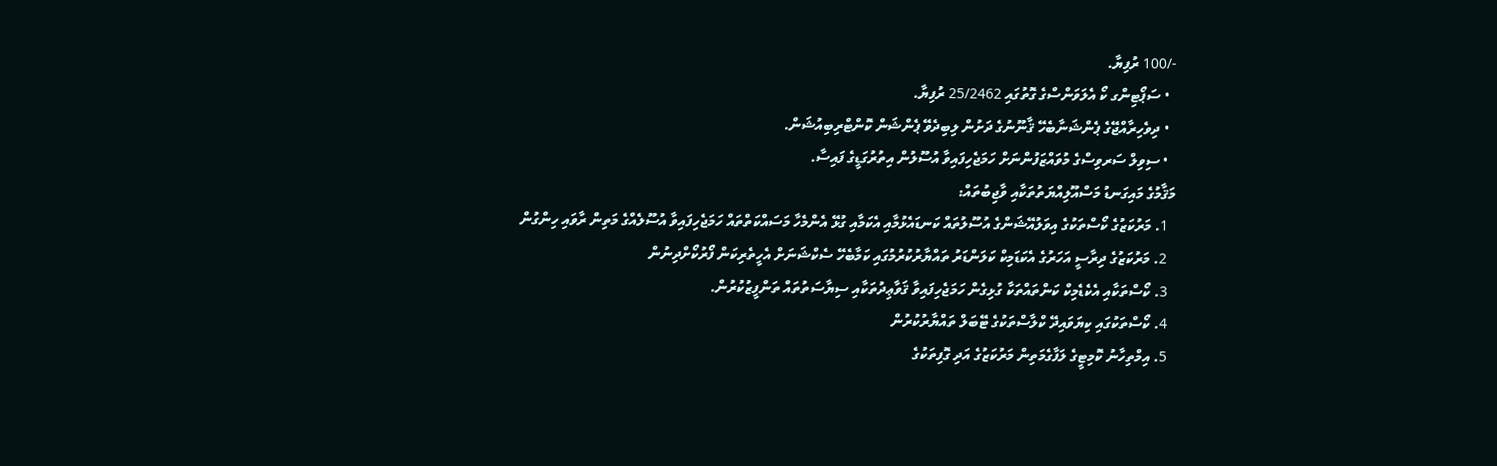-/100 ރުފިޔާ.
  • ސަޕޯޓިންގ ކޯ އެލަވަންސްގެ ގޮތުގައި 25/2462 ރުފިޔާ.
  • ދިވެހިރާއްޖޭގެ ޕެންޝަނާބެހޭ ޤާނޫނުގެ ދަށުން ލިބިދެވޭ ޕެންޝަން ކޮންޓްރިބިއުޝަން.
  • ސިވިލް ސަރވިސްގެ މުވައްޒަފުންނަށް ހަމަޖެހިފައިވާ އުސޫލުން އިތުރުގަޑީގެ ފައިސާ.
މަޤާމުގެ މައިގަނޑު މަސްއޫލިއްޔަތުތަކާއި ވާޖިބުތައް:
  1. މަރުކަޒުގެ ކޯސްތަކުގެ އިވަލުއޭޝަންގެ އުސޫލުތައް ކަނޑައެޅުމާއި އެކަމާއި ގުޅޭ އެންމެހާ މަސައްކަތްތައް ހަމަޖެހިފައިވާ އުސޫލެއްގެ މަތިން ރާވައި ހިންގުން
  2. މަރުކަޒުގެ ދިރާސީ އަހަރުގެ އެކަޑަމިކް ކަލަންޑަރު ތައްޔާރުކުރުމުގައި ކަމާބެހޭ ސެކްޝަނަށް އެހީތެރިކަން ފޯރުކޯށްދިނުން
  3. ކޯސްތަކާއި އެކެޑެމިކް ކަންތައްތަކާ ގުޅިގެން ހަމަޖެހިފައިވާ ޤަވާޢިދުތަކާއި ސިޔާސަތުތައް ތަންފީޒުކުރުން.
  4. ކޯސްތަކުގައި ކިޔަވައިދޭ ކްލާސްތަކުގެ ޓޭބަލް ތައްޔާރުކުރުން
  5. އިމްތިހާނު ކޮމިޓީގެ ލަފާގެމަތިން މަރުކަޒުގެ އަދި ގޮފިތަކުގެ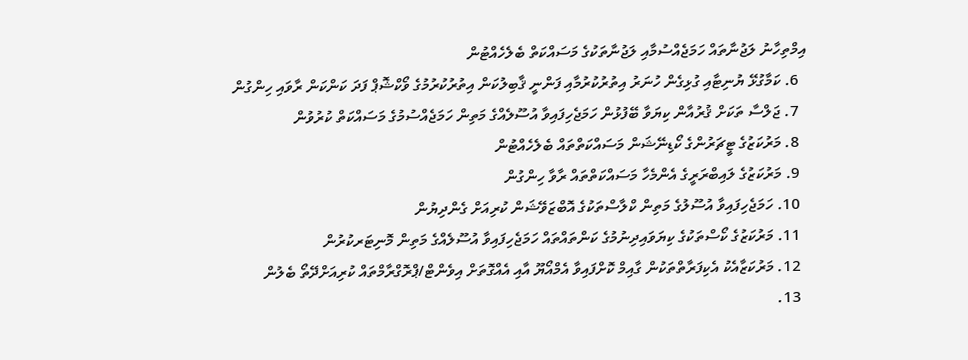އިމްތިހާނު ލަޖުނާތައް ހަމަޖެއްސުމާއި ލަޖުނާތަކުގެ މަސައްކަތް ބެލެހެއްޓުން
  6. ކަމާގުޅޭ ޔުނިޓާއި ގުޅިގެން ހުނަރު އިތުރުކުރުމާއި ފަންނީ ޤާބިލުކަން އިތުރުކުރުމުގެ ވޯކްޝޮޕް ފަދަ ކަންކަން ރާވައި ހިންގުން
  7. ޖަލްސާ ތަކަށް ޤުރުއާން ކިޔަވާ ބޭފުޅުން ހަމަޖެހިފައިވާ އުސޫލެއްގެ މަތިން ހަމަޖެއްސުމުގެ މަސައްކަތް ކުރުވުން
  8. މަރުކަޒުގެ ޓީޗަރުންގެ ކޯޑިނޭޝަން މަސައްކަތްތައް ބެލެހެއްޓުން
  9. މަރުކަޒުގެ ލައިބްރަރީގެ އެންމެހާ މަސައްކަތްތައް ރާވާ ހިންގުން
  10. ހަމަޖެހިފައިވާ އުސޫލުގެ މަތިން ކްލާސްތަކުގެ އޮބްޒަވޭޝަން ކުރިއަށް ގެންދިޔުން
  11. މަރުކަޒުގެ ކޯސްތަކުގެ ކިޔަވައިދިނުމުގެ ކަންތައްތައް ހަމަޖެހިފައިވާ އުސޫލެއްގެ މަތިން މޮނިޓަރކުރުން
  12. މަރުކަޒާއެކު އެކިފަރާތްތަކުން ގާއިމް ކޮށްފައިވާ އެމްއޯޔޫ އާއި އެއްގޮތަށް އިވެންޓް/ޕްރޮގްރާމްތައް ކުރިއަށްދޭތޯ ބެލުން
  13.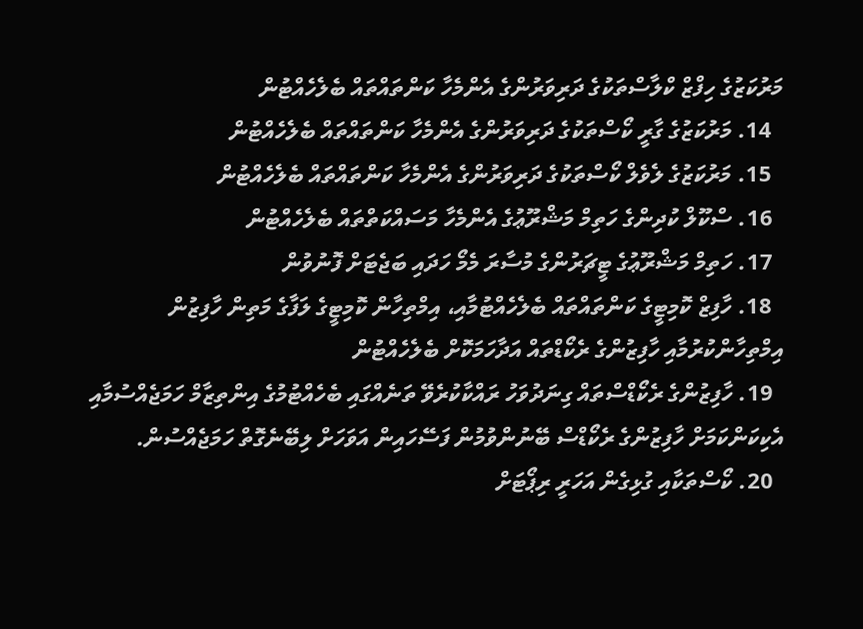މަރުކަޒުގެ ހިފްޒް ކްލާސްތަކުގެ ދަރިވަރުންގެ އެންމެހާ ކަންތައްތައް ބެލެހެއްޓުން
  14. މަރުކަޒުގެ ގާރީ ކޯސްތަކުގެ ދަރިވަރުންގެ އެންމެހާ ކަންތައްތައް ބެލެހެއްޓުން
  15. މަރުކަޒުގެ ލެވެލް ކޯސްތަކުގެ ދަރިވަރުންގެ އެންމެހާ ކަންތައްތައް ބެލެހެއްޓުން
  16. ސްކޫލް ކުދިންގެ ހަތިމް މަޝްރޫޢުގެ އެންމެހާ މަސައްކަތްތައް ބެލެހެއްޓުން
  17. ހަތިމް މަޝްރޫޢުގެ ޓީޗަރުންގެ މުސާރަ މެމޯ ހަދައި ބަޖެޓަށް ފޮނުވުން
  18. ހާފިޒް ކޮމިޓީގެ ކަންތައްތައް ބެލެހެއްޓުމާއި، އިމްތިހާން ކޮމިޓީގެ ލަފާގެ މަތިން ހާފިޒުން އިމްތިހާންކުރުމާއި ހާފިޒުންގެ ރެކޯޑްތައް އަދާހަމަކޮށް ބެލެހެއްޓުން
  19. ހާފިޒުންގެ ރެކޯޑްސްތައް ގިނަދުވަހު ރައްކާކުރެވޭ ތަނެއްގައި ބެހެއްޓުމުގެ އިންތިޒާމް ހަމަޖެއްސުމާއި އެކިކަންކަމަށް ހާފިޒުންގެ ރެކޯޑްސް ބޭނުންވުމުން ފަސޭހައިން އަވަހަށް ލިބޭނެގޮތް ހަމަޖެއްސުން.
  20. ކޯސްތަކާއި ގުޅިގެން އަހަރީ ރިޕޯޓަށް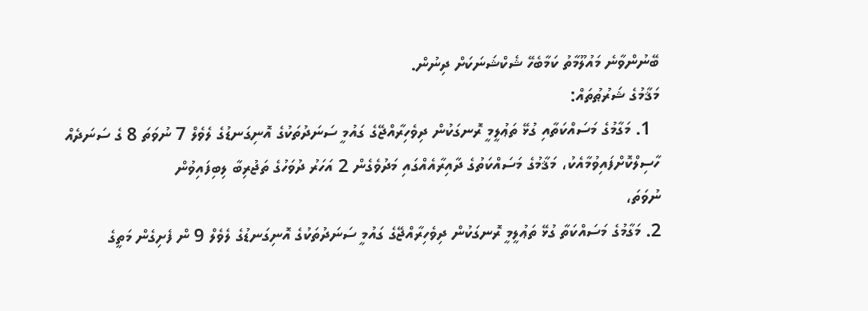ބޭނުންވާނެ މައުލޫމާތު ކަމާބެހޭ ޝެކްޝަނަކަށް ދިނުން.
މަޤާމުގެ ޝަރުޠުތައް:
  1. މަގާމުގެ މަސައްކަތާއި ގުޅޭ ތަޢުލީމީ ރޮނގަކުން ދިވެހިރާއްޖޭގެ ގައުމީ ސަނަދުތަކުގެ އޮނިގަނޑުގެ ލެވެލް 7 ނުވަތަ 8 ގެ ސަނަދެއް ހާސިލްކޮށްފައިވުމާއެކު، މަޤާމުގެ މަސައްކަތުގެ ދާއިރާއެއްގައި މަދުވެގެން 2 އަހަރު ދުވަހުގެ ތަޖުރިބާ ލިބިފައިވުން
ނުވަތަ،
2. މަގާމުގެ މަސައްކަތާ ގުޅޭ ތަޢުލީމީ ރޮނގަކުން ދިވެހިރާއްޖޭގެ ގައުމީ ސަނަދުތަކުގެ އޮނިގަނޑުގެ ލެވެލް 9 ން ފެށިގެން މަތީގެ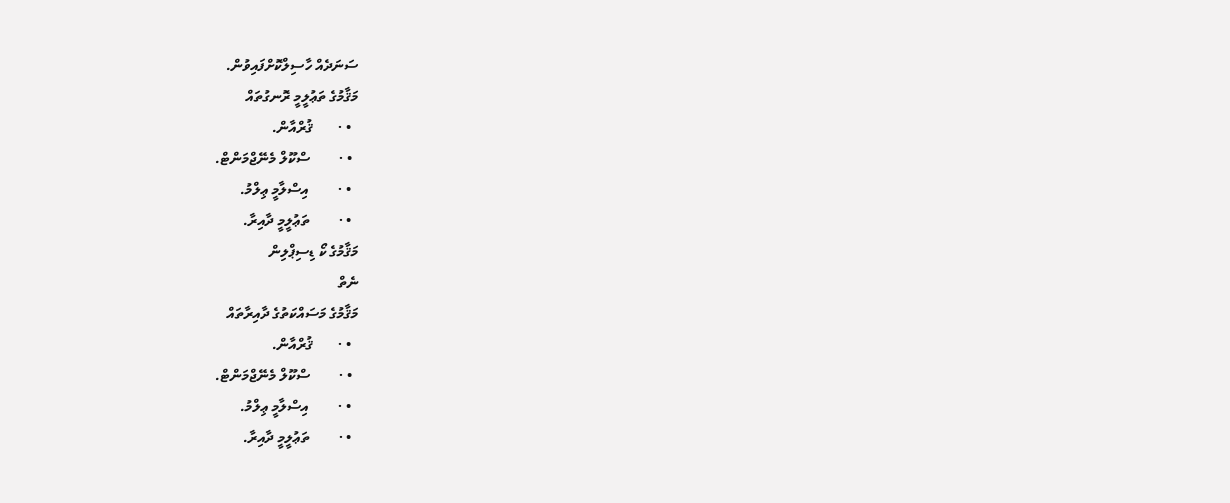ސަނަދެއް ހާސިލްކޮށްފައިވުން.
މަޤާމުގެ ތަޢުލީމީ ރޮނގުތައް
  • ·       ޤުރްއާން.
  • ·        ސްކޫލް މެނޭޖްމަންޓް.
  • ·        އިސްލާމީ ޢިލްމު.
  • ·        ތަޢުލީމީ ދާއިރާ.
މަޤާމުގެ ކޯ ޑިސިޕްލިން
ނެތް
މަޤާމުގެ މަސައްކަތުގެ ދާއިރާތައް
  • ·       ޤުރްއާން.
  • ·        ސްކޫލް މެނޭޖްމަންޓް.
  • ·        އިސްލާމީ ޢިލްމު.
  • ·        ތަޢުލީމީ ދާއިރާ.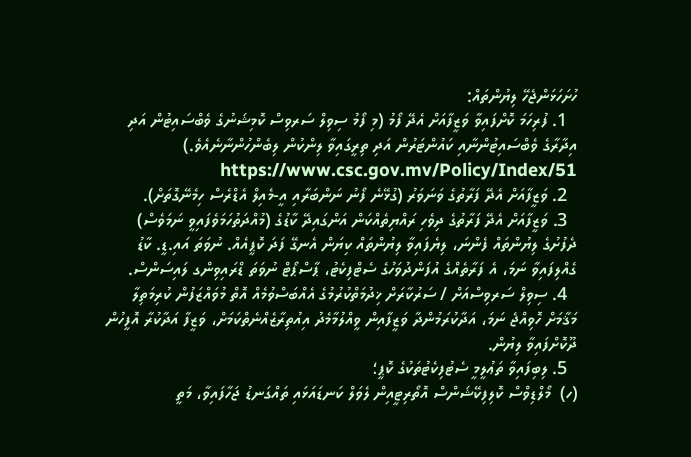ހުށަހަޅަންޖެހޭ ލިޔުންތައް:
  1. ފުރިހަމަ ކޮށްފައިވާ ވަޒީފާއަށް އެދޭ ފޯމު (މި ފޯމު ސިވިލް ސަރވިސް ކޮމިޝަނުގެ ވެބްސައިޓުން އަދި އިދާރާގެ ވެބްސައިޓުންނާއި ކައުންޓަރުން އަދި ތިރީގައިވާ ލިންކުން ލިބެންހުންނާނެއެވެ.) https://www.csc.gov.mv/Policy/Index/51
  2. ވަޒީފާއަށް އެދޭ ފަރާތުގެ ވަނަވަރު (ގުޅޭނެ ފޯނު ނަންބަރާއި އީ-މެއިލް އެޑްރެސް ހިމެނޭގޮތަށް).
  3. ވަޒީފާއަށް އެދޭ ފަރާތުގެ ދިވެހި ރައްޔިތެއްކަން އަންގައިދޭ ކާޑުގެ (މުއްދަތުހަމަވެފައިވީ ނަމަވެސް) ދެފުށުގެ ލިޔުންތައް ފެންނަ، ލިޔެފައިވާ ލިޔުންތައް ކިޔަން އެނގޭ ފަދަ ކޮޕީއެއް. ނުވަތަ އައި.ޑީ. ކާޑު ގެއްލިފައިވާ ނަމަ، އެ ފަރާތެއްގެ އުފަންދުވަހުގެ ސެޓްފިކެޓު، ޕާސްޕޯޓް ނުވަތަ ޑްރައިވިންގ ލައިސަންސް.
  4. ސިވިލް ސަރވިސްއަށް / ސަރުކާރަށް ޚިދުމަތްކުރުމުގެ އެއްބަސްވުމެއް އޮތް މުވައްޒަފުން ކުރިމަތިލާ މަޤާމަށް ހޮވިއްޖެ ނަމަ، އަދާކުރަމުންދާ ވަޒީފާއިން ވީއްލުމާމެދު އިއުތިރާޒެއްނެތްކަމަށް، ވަޒީފާ އަދާކުރާ އޮފީހުން ދޫކޮށްފައިވާ ލިޔުން.
  5. ލިބިފައިވާ ތަޢުލީމީ ސެޓުފިކެޓުތަކުގެ ކޮޕީ؛
(ހ)  މޯލްޑިވްސް ކޮލިފިކޭޝަންސް އޮތޯރިޓީއިން ލެވަލް ކަނޑައަޅައި ތައްގަނޑު ޖަހާފައިވާ، މަތީ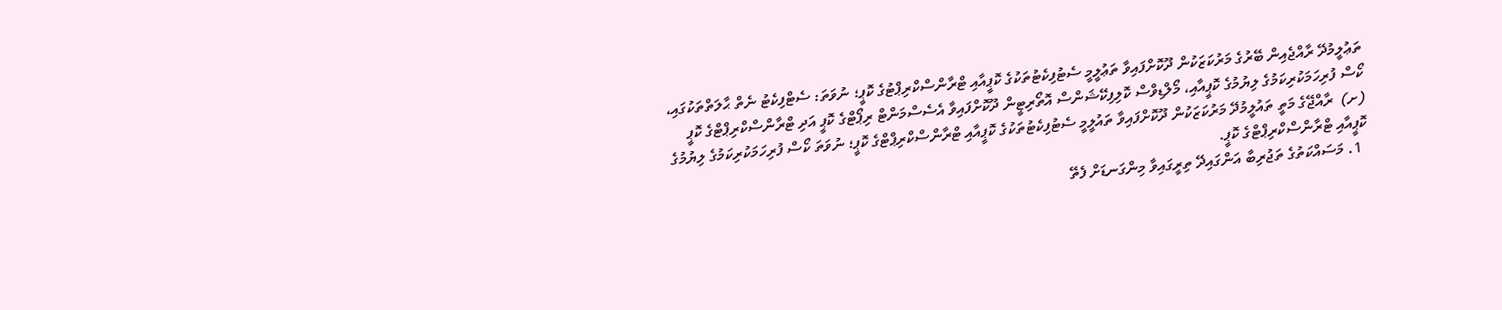ތަޢުލީމުދޭ ރާއްޖެއިން ބޭރުގެ މަރުކަޒަކުން ދޫކޮށްފައިވާ ތަޢުލީމީ ސެޓުފިކެޓުތަކުގެ ކޮޕީއާއި ޓްރާންސްކްރިޕްޓުގެ ކޮޕީ؛ ނުވަތަ: ސެޓްފިކެޓު ނެތް ޙާލަތްތަކުގައި، ކޯސް ފުރިހަމަކުރިކަމުގެ ލިޔުމުގެ ކޮޕީއާއި، މޯލްޑިވްސް ކޮލިފިކޭޝަންސް އޮތޯރިޓީން ދޫކޮށްފައިވާ އެސެސްމަންޓް ރިޕޯޓްގެ ކޮޕީ އަދި ޓްރާންސްކްރިޕްޓްގެ ކޮޕީ
(ށ)  ރާއްޖޭގެ މަތީ ތައުލީމުދޭ މަރުކަޒަކުން ދޫކޮށްފައިވާ ތައުލީމީ ސެޓުފިކެޓުތަކުގެ ކޮޕީއާއި ޓްރާންސްކްރިޕްޓްގެ ކޮޕީ؛ ނުވަތަ ކޯސް ފުރިހަމަކުރިކަމުގެ ލިޔުމުގެ ކޮޕީއާއި ޓްރާންސްކްރިޕްޓްގެ ކޮޕީ.
  1. މަސައްކަތުގެ ތަޖުރިބާ އަންގައިދޭ ތިރީގައިވާ މިންގަނޑަށް ފެތޭ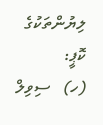ލިޔުންތަކުގެ ކޮޕީ:
(ހ)   ސިވިލް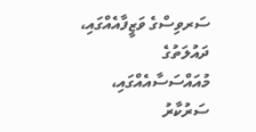ސަރވިސްގެ ވަޒީފާއެއްގައި، ދައުލަތުގެ މުއައްސަސާއެއްގައި، ސަރުކާރު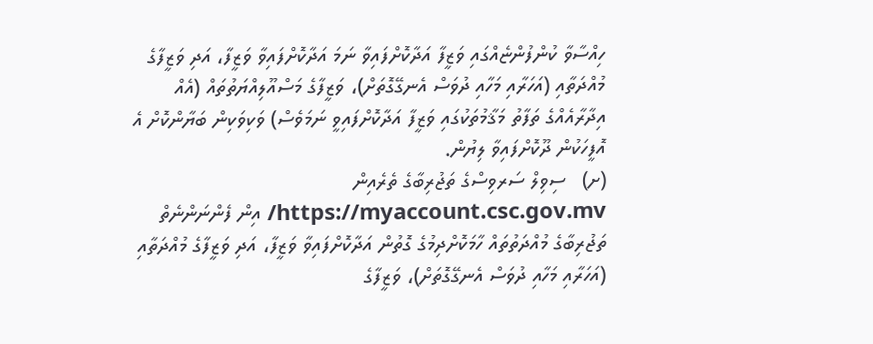ހިއްސާވާ ކުންފުންޏެއްގައި ވަޒީފާ އަދާކޮށްފައިވާ ނަމަ އަދާކޮށްފައިވާ ވަޒީފާ، އަދި ވަޒީފާގެ މުއްދަތާއި (އަހަރާއި މަހާއި ދުވަސް އެނގޭގޮތަށް)، ވަޒީފާގެ މަސްއޫލިއްޔަތުތައް (އެއް އިދާރާއެއްގެ ތަފާތު މަޤާމުތަކުގައި ވަޒީފާ އަދާކޮށްފައިވީ ނަމަވެސް) ވަކިވަކިން ބަޔާންކޮށް އެ އޮފީހަކުން ދޫކޮށްފައިވާ ލިޔުން.
(ށ)   ސިވިލް ސަރވިސްގެ ތަޖުރިބާގެ ތެރެއިން https://myaccount.csc.gov.mv/ އިން ފެންނަންނެތް ތަޖުރިބާގެ މުއްދަތުތައް ހާމަކޮށްދިމުގެ ގޮތުން އަދާކޮށްފައިވާ ވަޒީފާ، އަދި ވަޒީފާގެ މުއްދަތާއި (އަހަރާއި މަހާއި ދުވަސް އެނގޭގޮތަށް)، ވަޒީފާގެ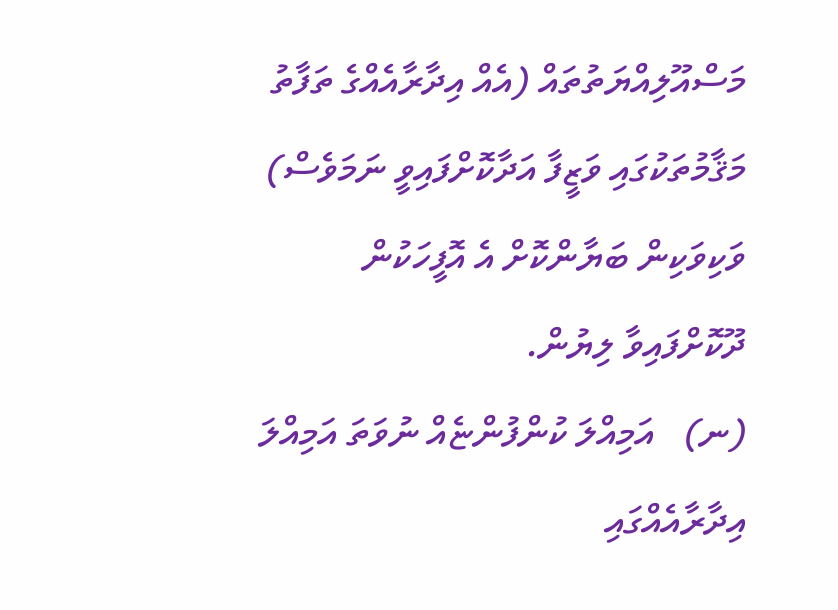މަސްއޫލިއްޔަތުތައް (އެއް އިދާރާއެއްގެ ތަފާތު މަޤާމުތަކުގައި ވަޒީފާ އަދާކޮށްފައިވީ ނަމަވެސް) ވަކިވަކިން ބަޔާންކޮށް އެ އޮފީހަކުން ދޫކޮށްފައިވާ ލިޔުން.
(ނ)   އަމިއްލަ ކުންފުންޏެއް ނުވަތަ އަމިއްލަ އިދާރާއެއްގައި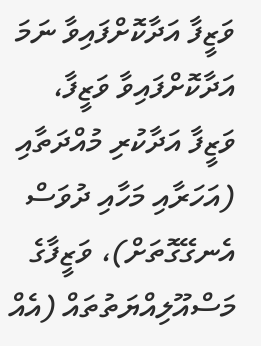ވަޒީފާ އަދާކޮށްފައިވާ ނަމަ އަދާކޮށްފައިވާ ވަޒީފާ، ވަޒީފާ އަދާކުރި މުއްދަތާއި (އަހަރާއި މަހާއި ދުވަސް އެނގޭގޮތަށް)، ވަޒީފާގެ މަސްއޫލިއްޔަތުތައް (އެއް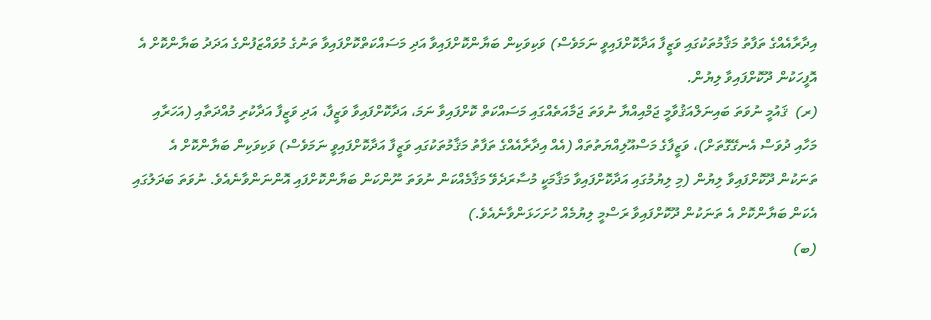އިދާރާއެއްގެ ތަފާތު މަޤާމުތަކުގައި ވަޒީފާ އަދާކޮށްފައިވީ ނަމަވެސް) ވަކިވަކިން ބަޔާންކޮށްފައިވާ އަދި މަސައްކަތްކޮށްފައިވާ ތަނުގެ މުވައްޒަފުންގެ އަދަދު ބަޔާންކޮށް އެ އޮފީހަކުން ދޫކޮށްފައިވާ ލިޔުން.
(ރ)  ޤައުމީ ނުވަތަ ބައިނަލްއަޤުވާމީ ޖަމްއިއްޔާ ނުވަތަ ޖަމާއަތެއްގައި މަސައްކަތް ކޮށްފައިވާ ނަމަ، އަދާކޮށްފައިވާ ވަޒީފާ، އަދި ވަޒީފާ އަދާކުރި މުއްދަތާއި (އަހަރާއި މަހާއި ދުވަސް އެނގޭގޮތަށް)، ވަޒީފާގެ މަސްއޫލިއްޔަތުތައް (އެއް އިދާރާއެއްގެ ތަފާތު މަޤާމުތަކުގައި ވަޒީފާ އަދާކޮށްފައިވީ ނަމަވެސް) ވަކިވަކިން ބަޔާންކޮށް އެ ތަނަކުން ދޫކޮށްފައިވާ ލިޔުން (މި ލިޔުމުގައި އަދާކޮށްފައިވާ މަޤާމަކީ މުސާރަދެވޭ މަޤާމެއްކަން ނުވަތަ ނޫންކަން ބަޔާންކޮށްފައި އޮންނަންވާނެއެވެ. ނުވަތަ ބަދަލުގައި އެކަން ބަޔާންކޮށް އެ ތަނަކުން ދޫކޮށްފައިވާ ރަސްމީ ލިޔުމެއް ހުށަހަޅަންވާނެއެވެ.)
(ބ)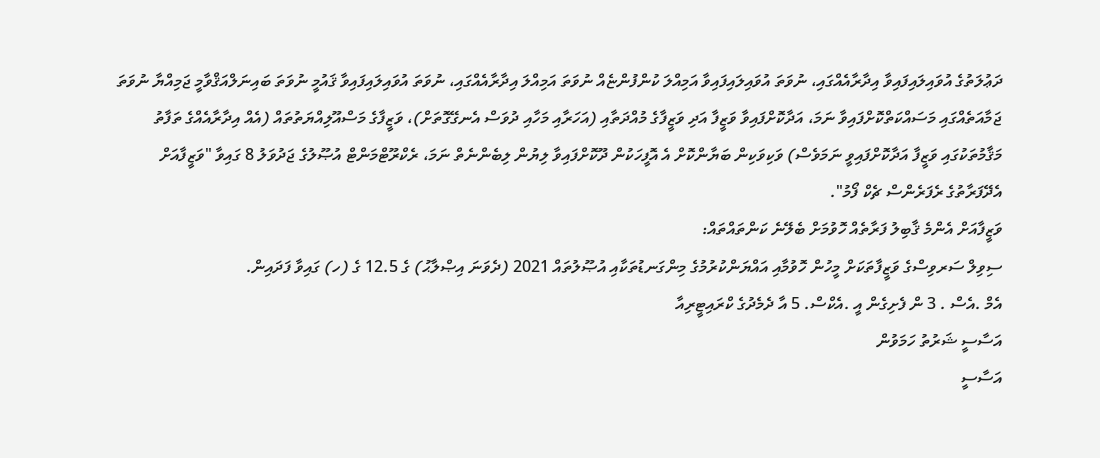ދަޢުލަތުގެ އުވައިލައިފައިވާ އިދާރާއެއްގައި، ނުވަތަ އުވައިލައިފައިވާ އަމިއްލަ ކުންފުންޏެއް ނުވަތަ އަމިއްލަ އިދާރާއެއްގައި، ނުވަތަ އުވައިލައިފައިވާ ޤައުމީ ނުވަތަ ބައިނަލްއަޤްވާމީ ޖަމިއްޔާ ނުވަތަ ޖަމާއަތެއްގައި މަސައްކަތްކޮށްފައިވާ ނަމަ، އަދާކޮށްފައިވާ ވަޒީފާ އަދި ވަޒީފާގެ މުއްދަތާއި (އަހަރާއި މަހާއި ދުވަސް އެނގޭގޮތަށް)، ވަޒީފާގެ މަސްއޫލިއްޔަތުތައް (އެއް އިދާރާއެއްގެ ތަފާތު މަޤާމުތަކުގައި ވަޒީފާ އަދާކޮށްފައިވީ ނަމަވެސް) ވަކިވަކިން ބަޔާންކޮށް އެ އޮފީހަކުން ދޫކޮށްފައިވާ ލިޔުން ލިބެންނެތް ނަމަ، ރެކްރޫޓްމަންޓް އުޞޫލުގެ ޖަދުވަލު 8 ގައިވާ "ވަޒީފާއަށް އެދޭފަރާތުގެ ރެފަރެންސް ޗެކް ފޯމު".
ވަޒީފާއަށް އެންމެ ޤާބިލު ފަރާތެއް ހޮވުމަށް ބެލޭނެ ކަންތައްތައް:
ސިވިލް ސަރވިސްގެ ވަޒީފާތަކަށް މީހުން ހޮވުމާއި އައްޔަންކުރުމުގެ މިންގަނޑުތަކާއި އުޞޫލުތައް 2021 (ދެވަނަ އިޞްލާޙު) ގެ 12.5 ގެ (ހ) ގައިވާ ފަދައިން.
އެމް .އެސް . 3 ން ފެށިގެން އީ .އެކްސް. 5 އާ ދެމެދުގެ ކްރައިޓީރިއާ
އަސާސީ ޝަރުތު ހަމަވުން
އަސާސީ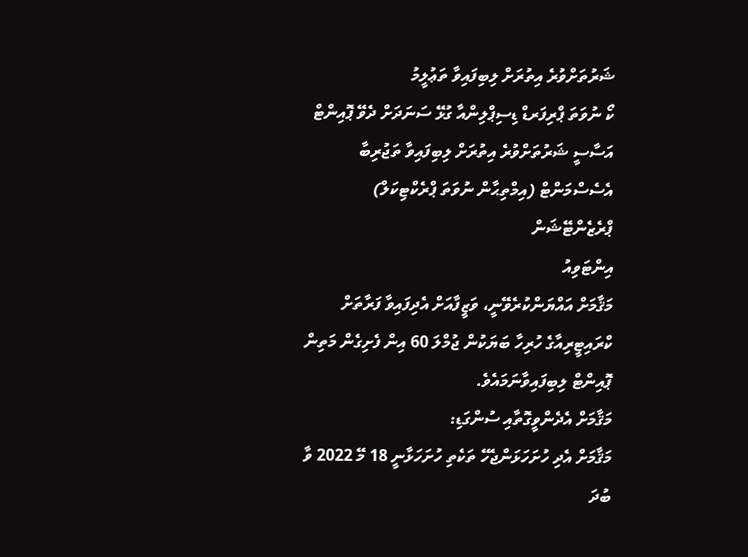ޝަރުތަށްވުރެ އިތުރަށް ލިބިފައިވާ ތަޢުލީމު
ކޯ ނުވަތަ ޕްރިފަރޑް ޑިސިޕްލިންއާ ގުޅޭ ސަނަދަށް ދެވޭ ޕޮއިންޓް
އަސާސީ ޝަރުތަށްވުރެ އިތުރަށް ލިބިފައިވާ ތަޖުރިބާ
އެސެސްމަންޓް (އިމްތިޙާން ނުވަތަ ޕްރެކްޓިކަލް)
ޕްރެޒެންޓޭޝަން
އިންޓަވިއު
މަޤާމަށް އައްޔަންކުރެވޭނީ، ވަޒީފާއަށް އެދިފައިވާ ފަރާތަށް ކްރައިޓީރިއާގެ ހުރިހާ ބަޔަކުން ޖުމްލަ 60 އިން ފެށިގެން މަތިން ޕޮއިންޓް ލިބިފައިވާނަމައެވެ.
މަޤާމަށް އެދެންވީގޮތާއި ސުންގަޑި:
މަޤާމަށް އެދި ހުށަހަޅަންޖެހޭ ތަކެތި ހުށަހަޅާނީ 18 މޭ 2022 ވާ ބުދަ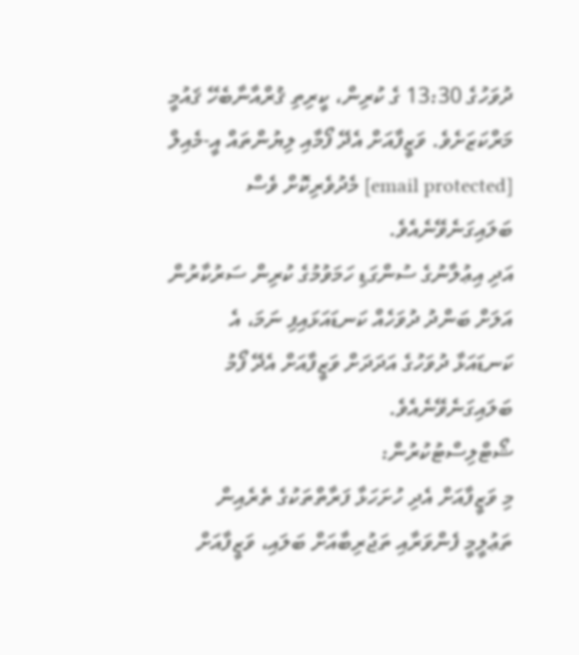ދުވަހުގެ 13:30 ގެ ކުރިން، ކީރިތި ޤުރްއާނާބެހޭ ޤައުމީ މަރްކަޒަށެވެ. ވަޒީފާއަށް އެދޭ ފޯމާއި ލިޔުންތައް އީ-މެއިލް [email protected] މެދުވެރިކޮށް ވެސް ބަލައިގަނެވޭނެއެވެ.
އަދި އިޢުލާނުގެ ސުންގަޑި ހަމަވުމުގެ ކުރިން ސަރުކާރުން އަލަށް ބަންދު ދުވަހެއް ކަނޑައަޅައިފި ނަމަ، އެ ކަނޑައަޅާ ދުވަހުގެ އަދަދަށް ވަޒީފާއަށް އެދޭ ފޯމު ބަލައިގަނެވޭނެއެވެ.
ޝޯޓްލިސްޓުކުރުން:
މި ވަޒީފާއަށް އެދި ހުށަހަޅާ ފަރާތްތަކުގެ ތެރެއިން ތަޢުލީމީ ފެންވަރާއި ތަޖުރިބާއަށް ބަލައި، ވަޒީފާއަށް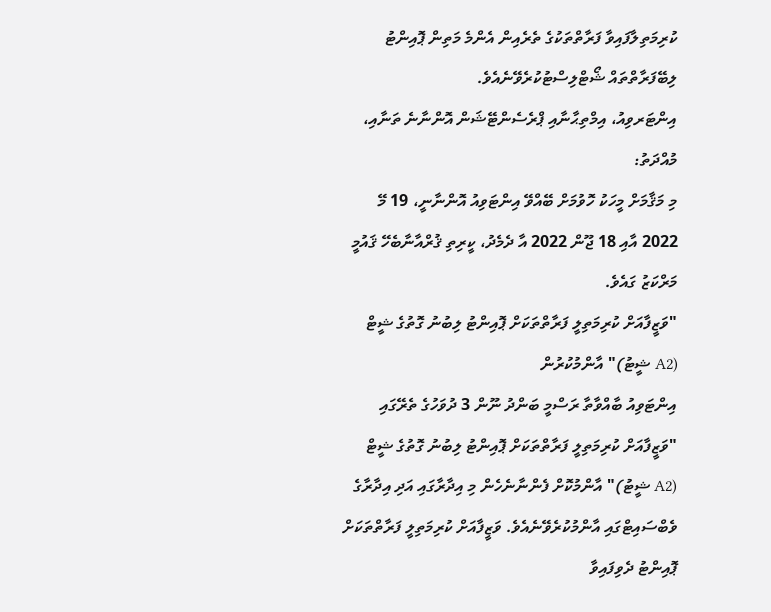ކުރިމަތިލާފައިވާ ފަރާތްތަކުގެ ތެރެއިން އެންމެ މަތިން ޕޮއިންޓު ލިބޭފަރާތްތައް ޝޯޓްލިސްޓުކުރެވޭނެއެވެ.
އިންޓަރވިއު، އިމްތިޙާނާއި ޕްރެސެންޓޭޝަން އޮންނާނެ ތަނާއި، މުއްދަތު:
މި މަޤާމަށް މީހަކު ހޮވުމަށް ބޭއްވޭ އިންޓަވިއު އޮންނާނީ، 19 މޭ 2022 އާއި 18 ޖޫން 2022 އާ ދެމެދު، ކީރިތި ޤުރްއާނާބެހޭ ޤައުމީ މަރްކަޒު ގައެވެ.
"ވަޒީފާއަށް ކުރިމަތިލީ ފަރާތްތަކަށް ޕޮއިންޓު ލިބުނު ގޮތުގެ ޝީޓް (A2 ޝީޓު)" އާންމުކުރުން
އިންޓަވިއު ބާއްވާތާ ރަސްމީ ބަންދު ނޫން 3 ދުވަހުގެ ތެރޭގައި "ވަޒީފާއަށް ކުރިމަތިލީ ފަރާތްތަކަށް ޕޮއިންޓު ލިބުނު ގޮތުގެ ޝީޓް (A2 ޝީޓު)" އާންމުކޮށް ފެންނާނެހެން މި އިދާރާގައި އަދި އިދާރާގެ ވެބްސައިޓްގައި އާންމުކުރެވޭނެއެވެ. ވަޒީފާއަށް ކުރިމަތިލީ ފަރާތްތަކަށް ޕޮއިންޓު ދެވިފައިވާ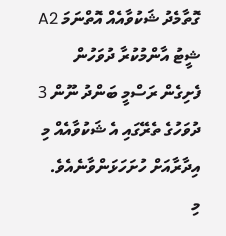ގޮތާމެދު ޝަކުވާއެއް އޮތްނަމަ A2 ޝީޓު އާންމުކުރާ ދުވަހުން ފެށިގެން ރަސްމީ ބަންދު ނޫން 3 ދުވަހުގެ ތެރޭގައި އެ ޝަކުވާއެއް މި އިދާރާއަށް ހުށަހަޅަންވާނެއެވެ.
މި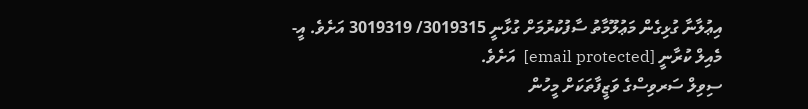އިޢުލާނާ ގުޅިގެން މަޢުލޫމާތު ސާފުކުރުމަށް ގުޅާނީ 3019315/ 3019319 އަށެވެ. އީ-މެއިލް ކުރާނީ [email protected]  އަށެވެ.
ސިވިލް ސަރވިސްގެ ވަޒީފާތަކަށް މީހުން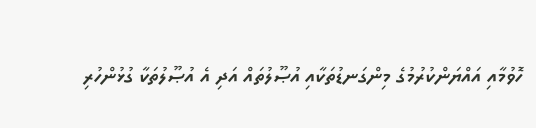ހޮވުމާއި އައްޔަންކުރުމުގެ މިންގަނޑުތަކާއި އުޞޫލުތައް އަދި އެ އުޞޫލުތަކާ ގުޅުންހުރި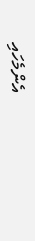އެންމެހައި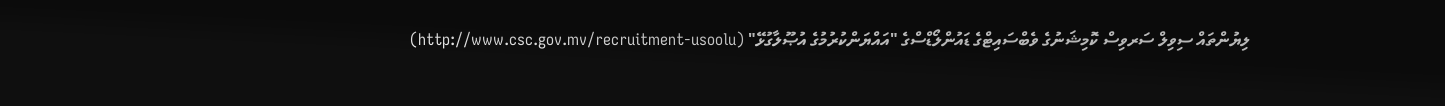ލިޔުންތައް ސިވިލް ސަރވިސް ކޮމިޝަނުގެ ވެބްސައިޓްގެ ޑައުންލޯޑްސްގެ "އައްޔަންކުރުމުގެ އުޞޫލާގުޅޭ" (http://www.csc.gov.mv/recruitment-usoolu)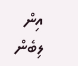އިން ލިބެން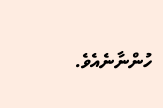ހުންނާނެއެވެ.